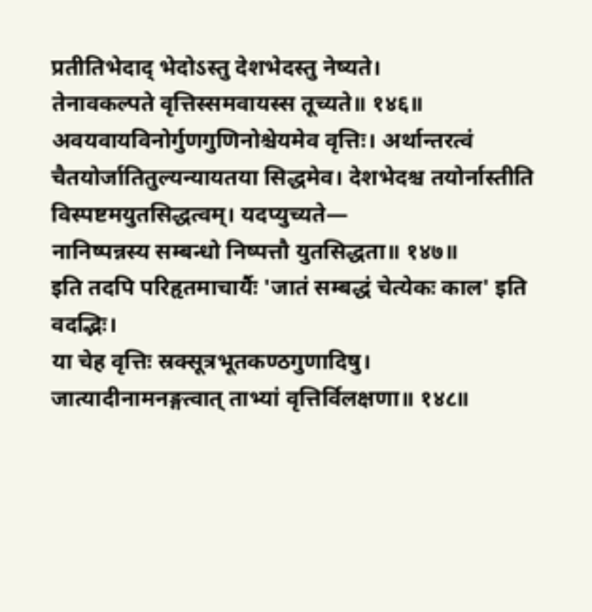प्रतीतिभेदाद् भेदोऽस्तु देशभेदस्तु नेष्यते।
तेनावकल्पते वृत्तिस्समवायस्स तूच्यते॥ १४६॥
अवयवायविनोर्गुणगुणिनोश्चेयमेव वृत्तिः। अर्थान्तरत्वं चैतयोर्जातितुल्यन्यायतया सिद्धमेव। देशभेदश्च तयोर्नास्तीति विस्पष्टमयुतसिद्धत्वम्। यदप्युच्यते—
नानिष्पन्नस्य सम्बन्धो निष्पत्तौ युतसिद्धता॥ १४७॥
इति तदपि परिहृतमाचार्यैः 'जातं सम्बद्धं चेत्येकः काल' इति वदद्भिः।
या चेह वृत्तिः स्रक्सूत्रभूतकण्ठगुणादिषु।
जात्यादीनामनङ्गत्वात् ताभ्यां वृत्तिर्विलक्षणा॥ १४८॥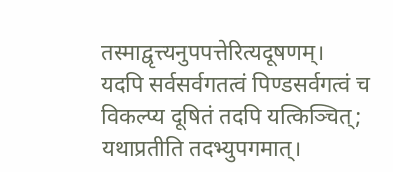तस्माद्वृत्त्यनुपपत्तेरित्यदूषणम्।
यदपि सर्वसर्वगतत्वं पिण्डसर्वगत्वं च विकल्प्य दूषितं तदपि यत्किञ्चित्; यथाप्रतीति तदभ्युपगमात्।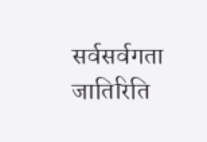सर्वसर्वगता जातिरिति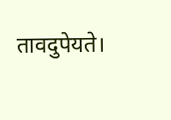तावदुपेयते।